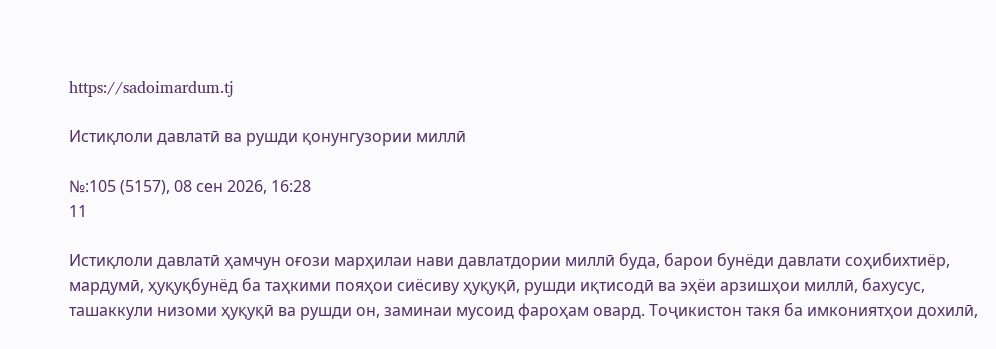https://sadoimardum.tj

Истиқлоли давлатӣ ва рушди қонунгузории миллӣ

№:105 (5157), 08 сен 2026, 16:28
11

Истиқлоли давлатӣ ҳамчун оғози марҳилаи нави давлатдории миллӣ буда, барои бунёди давлати соҳибихтиёр, мардумӣ, ҳуқуқбунёд ба таҳкими пояҳои сиёсиву ҳуқуқӣ, рушди иқтисодӣ ва эҳёи арзишҳои миллӣ, бахусус, ташаккули низоми ҳуқуқӣ ва рушди он, заминаи мусоид фароҳам овард. Тоҷикистон такя ба имкониятҳои дохилӣ,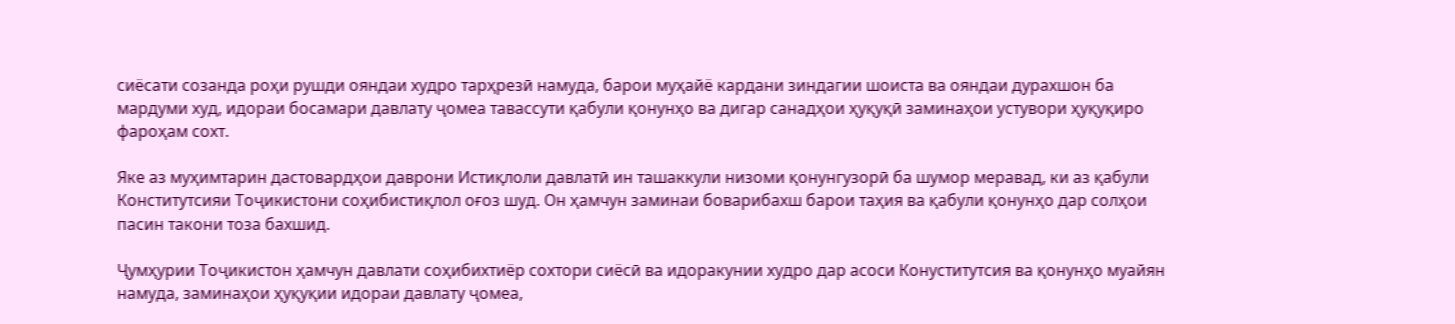сиёсати созанда роҳи рушди ояндаи худро тарҳрезӣ намуда, барои муҳайё кардани зиндагии шоиста ва ояндаи дурахшон ба мардуми худ, идораи босамари давлату ҷомеа тавассути қабули қонунҳо ва дигар санадҳои ҳуқуқӣ заминаҳои устувори ҳуқуқиро фароҳам сохт.

Яке аз муҳимтарин дастовардҳои даврони Истиқлоли давлатӣ ин ташаккули низоми қонунгузорӣ ба шумор меравад, ки аз қабули Конститутсияи Тоҷикистони соҳибистиқлол оғоз шуд. Он ҳамчун заминаи боварибахш барои таҳия ва қабули қонунҳо дар солҳои пасин такони тоза бахшид.

Ҷумҳурии Тоҷикистон ҳамчун давлати соҳибихтиёр сохтори сиёсӣ ва идоракунии худро дар асоси Конуститутсия ва қонунҳо муайян намуда, заминаҳои ҳуқуқии идораи давлату ҷомеа,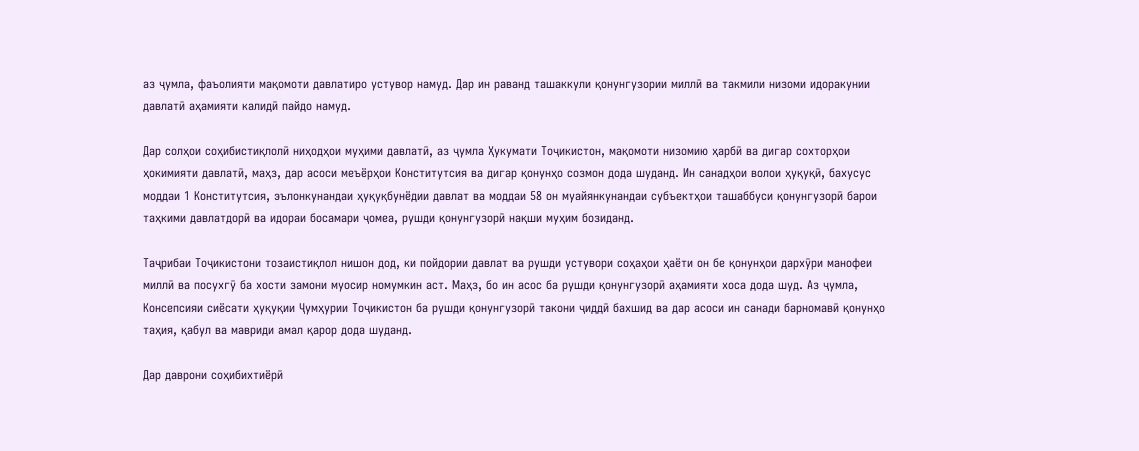аз ҷумла, фаъолияти мақомоти давлатиро устувор намуд. Дар ин раванд ташаккули қонунгузории миллӣ ва такмили низоми идоракунии давлатӣ аҳамияти калидӣ пайдо намуд.

Дар солҳои соҳибистиқлолӣ ниҳодҳои муҳими давлатӣ, аз ҷумла Ҳукумати Тоҷикистон, мақомоти низомию ҳарбӣ ва дигар сохторҳои ҳокимияти давлатӣ, маҳз, дар асоси меъёрҳои Конститутсия ва дигар қонунҳо созмон дода шуданд. Ин санадҳои волои ҳуқуқӣ, бахусус моддаи 1 Конститутсия, эълонкунандаи ҳуқуқбунёдии давлат ва моддаи 58 он муайянкунандаи субъектҳои ташаббуси қонунгузорӣ барои таҳкими давлатдорӣ ва идораи босамари ҷомеа, рушди қонунгузорӣ нақши муҳим бозиданд.

Таҷрибаи Тоҷикистони тозаистиқлол нишон дод, ки пойдории давлат ва рушди устувори соҳаҳои ҳаёти он бе қонунҳои дархӯри манофеи миллӣ ва посухгӯ ба хости замони муосир номумкин аст. Маҳз, бо ин асос ба рушди қонунгузорӣ аҳамияти хоса дода шуд. Аз ҷумла, Консепсияи сиёсати ҳуқуқии Ҷумҳурии Тоҷикистон ба рушди қонунгузорӣ такони ҷиддӣ бахшид ва дар асоси ин санади барномавӣ қонунҳо таҳия, қабул ва мавриди амал қарор дода шуданд.

Дар даврони соҳибихтиёрӣ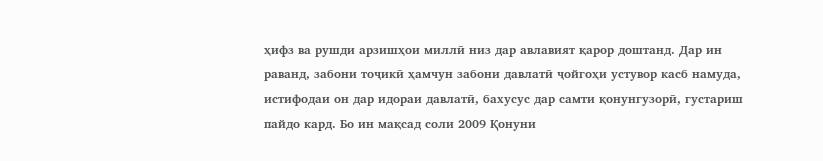ҳифз ва рушди арзишҳои миллӣ низ дар авлавият қарор доштанд. Дар ин раванд, забони тоҷикӣ ҳамчун забони давлатӣ ҷойгоҳи устувор касб намуда, истифодаи он дар идораи давлатӣ, бахусус дар самти қонунгузорӣ, густариш пайдо кард. Бо ин мақсад соли 2009 Қонуни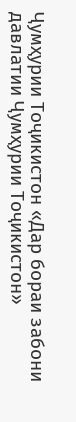Ҷумҳурии Тоҷикистон «Дар бораи забони давлатии Ҷумҳурии Тоҷикистон»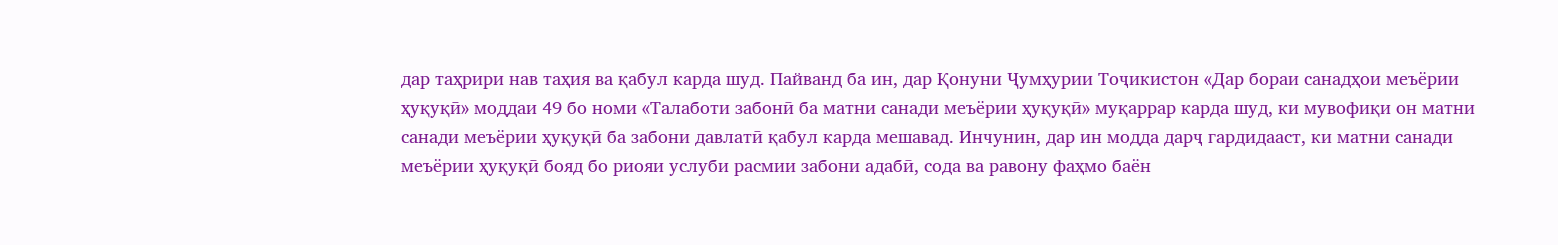дар таҳрири нав таҳия ва қабул карда шуд. Пайванд ба ин, дар Қонуни Ҷумҳурии Тоҷикистон «Дар бораи санадҳои меъёрии ҳуқуқӣ» моддаи 49 бо номи «Талаботи забонӣ ба матни санади меъёрии ҳуқуқӣ» муқаррар карда шуд, ки мувофиқи он матни санади меъёрии ҳуқуқӣ ба забони давлатӣ қабул карда мешавад. Инчунин, дар ин модда дарҷ гардидааст, ки матни санади меъёрии ҳуқуқӣ бояд бо риояи услуби расмии забони адабӣ, сода ва равону фаҳмо баён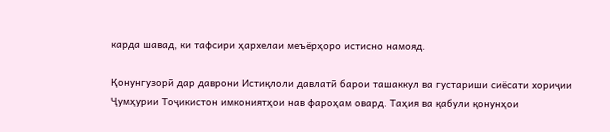карда шавад, ки тафсири ҳархелаи меъёрҳоро истисно намояд.

Қонунгузорӣ дар даврони Истиқлоли давлатӣ барои ташаккул ва густариши сиёсати хориҷии Ҷумҳурии Тоҷикистон имкониятҳои нав фароҳам овард. Таҳия ва қабули қонунҳои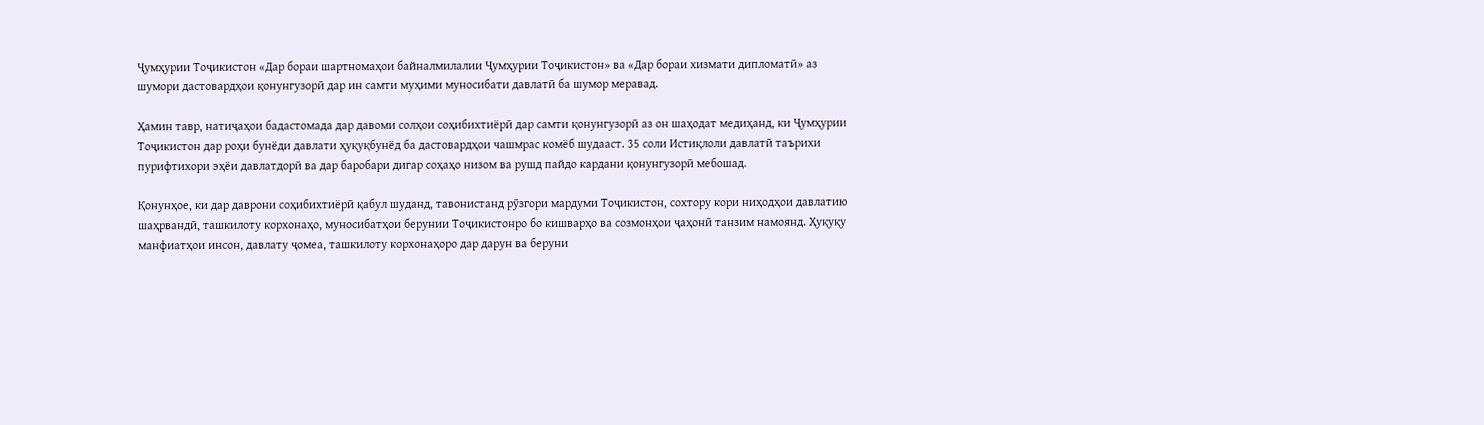Ҷумҳурии Тоҷикистон «Дар бораи шартномаҳои байналмилалии Ҷумҳурии Тоҷикистон» ва «Дар бораи хизмати дипломатӣ» аз шумори дастовардҳои қонунгузорӣ дар ин самти муҳими муносибати давлатӣ ба шумор меравад.

Ҳамин тавр, натиҷаҳои бадастомада дар давоми солҳои соҳибихтиёрӣ дар самти қонунгузорӣ аз он шаҳодат медиҳанд, ки Ҷумҳурии Тоҷикистон дар роҳи бунёди давлати ҳуқуқбунёд ба дастовардҳои чашмрас комёб шудааст. 35 соли Истиқлоли давлатӣ таърихи пурифтихори эҳёи давлатдорӣ ва дар баробари дигар соҳаҳо низом ва рушд пайдо кардани қонунгузорӣ мебошад.

Қонунҳое, ки дар даврони соҳибихтиёрӣ қабул шуданд, тавонистанд рӯзгори мардуми Тоҷикистон, сохтору кори ниҳодҳои давлатию шаҳрвандӣ, ташкилоту корхонаҳо, муносибатҳои берунии Тоҷикистонро бо кишварҳо ва созмонҳои ҷаҳонӣ танзим намоянд. Ҳуқуқу манфиатҳои инсон, давлату ҷомеа, ташкилоту корхонаҳоро дар дарун ва беруни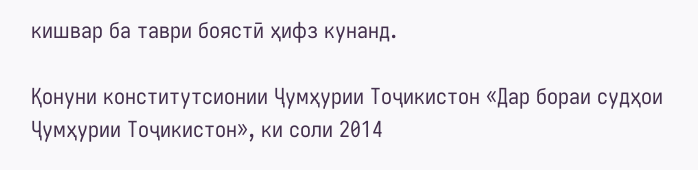кишвар ба таври боястӣ ҳифз кунанд.

Қонуни конститутсионии Ҷумҳурии Тоҷикистон «Дар бораи судҳои Ҷумҳурии Тоҷикистон», ки соли 2014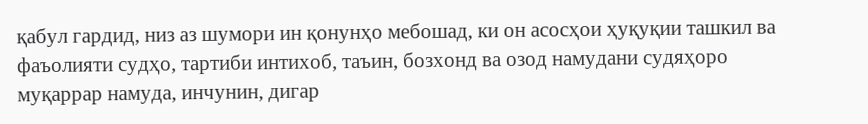қабул гардид, низ аз шумори ин қонунҳо мебошад, ки он асосҳои ҳуқуқии ташкил ва фаъолияти судҳо, тартиби интихоб, таъин, бозхонд ва озод намудани судяҳоро муқаррар намуда, инчунин, дигар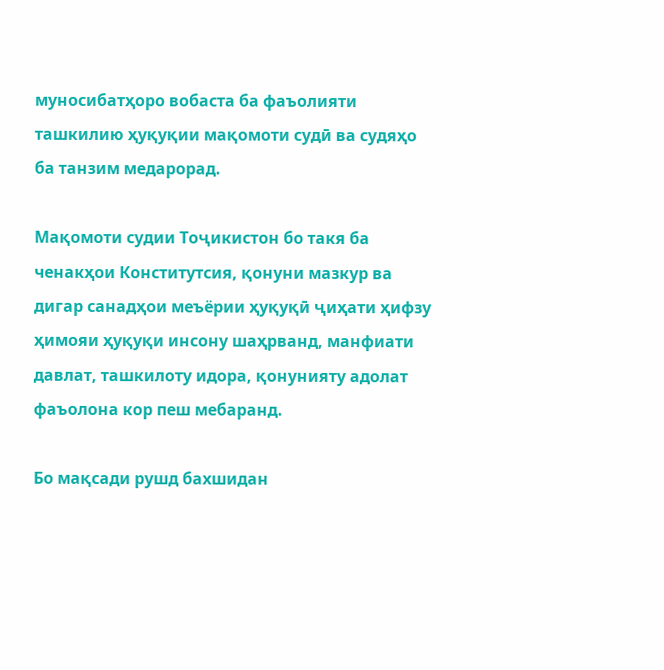муносибатҳоро вобаста ба фаъолияти ташкилию ҳуқуқии мақомоти судӣ ва судяҳо ба танзим медарорад.

Мақомоти судии Тоҷикистон бо такя ба ченакҳои Конститутсия, қонуни мазкур ва дигар санадҳои меъёрии ҳуқуқӣ ҷиҳати ҳифзу ҳимояи ҳуқуқи инсону шаҳрванд, манфиати давлат, ташкилоту идора, қонунияту адолат фаъолона кор пеш мебаранд.

Бо мақсади рушд бахшидан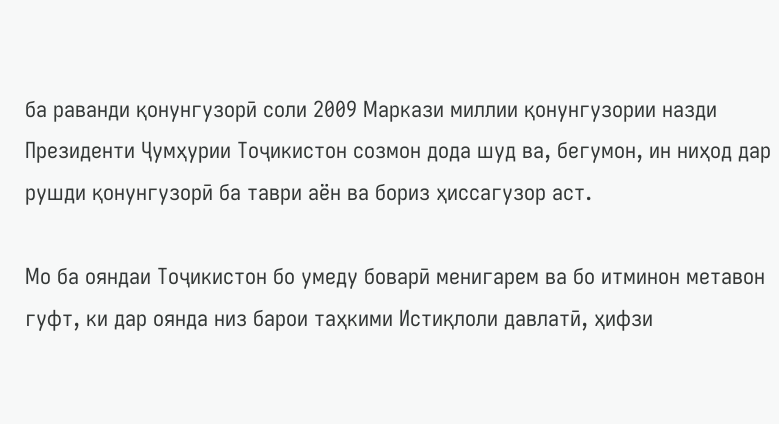ба раванди қонунгузорӣ соли 2009 Маркази миллии қонунгузории назди Президенти Ҷумҳурии Тоҷикистон созмон дода шуд ва, бегумон, ин ниҳод дар рушди қонунгузорӣ ба таври аён ва бориз ҳиссагузор аст.

Мо ба ояндаи Тоҷикистон бо умеду боварӣ менигарем ва бо итминон метавон гуфт, ки дар оянда низ барои таҳкими Истиқлоли давлатӣ, ҳифзи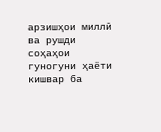арзишҳои миллӣ ва рушди соҳаҳои гуногуни ҳаёти кишвар ба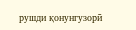рушди қонунгузорӣ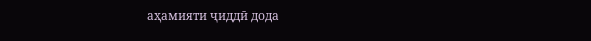аҳамияти ҷиддӣ дода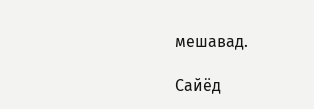мешавад.

Сайёд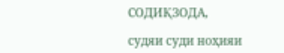СОДИҚЗОДА,

судяи суди ноҳияи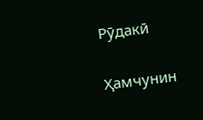Рӯдакӣ

Ҳамчунин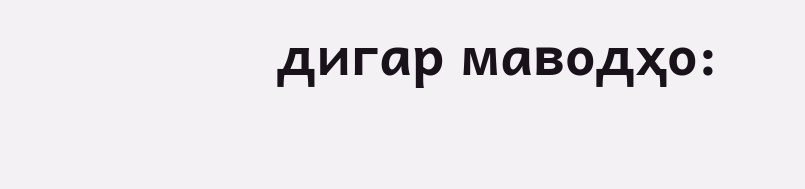дигар маводҳо: